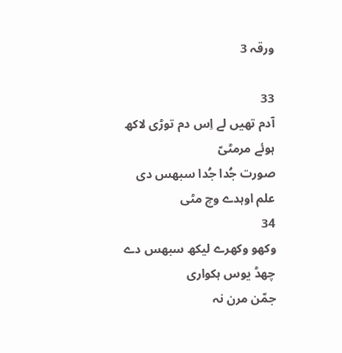ورقہ 3

33
آدم تھیں لے اِس دم توڑی لاکھ ہوئے مرمٹیّ
صورت جُدا جُدا سبھس دی علم اوہدے وچ مٹی
34
وکھو وکھرے لیکھ سبھس دے چھڈ یوس ہکواری
جمّن مرن نہ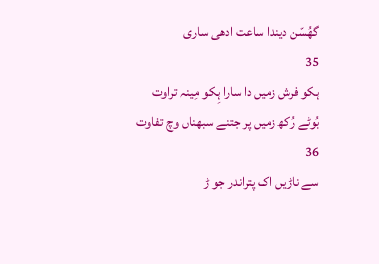گھُسّن دیندا ساعت ادھی ساری
35
ہکو فرش زمیں دا سارا ہِکو مِینہ تراوت
بُوٹے رُکھ زمیں پر جتنے سبھناں وچ تفاوت
36
سے ناڑیں اک پتراندر جو ڑ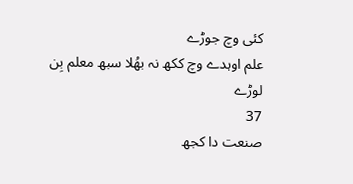کئی وچ جوڑے
علم اوہدے وچ ککھ نہ بھُلا سبھ معلم بِن لوڑے
37
صنعت دا کجھ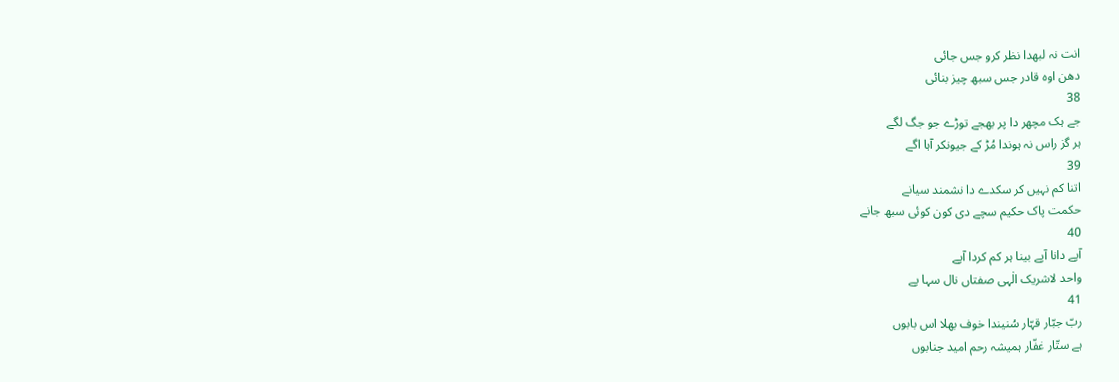انت نہ لبھدا نظر کرو جس جائی
دھن اوہ قادر جس سبھ چیز بنائی
38
جے ہک مچھر دا پر بھجے توڑے جو جگ لگے
ہر گز راس نہ ہوندا مُڑ کے جیونکر آہا اگے
39
اتنا کم نہیں کر سکدے دا نشمند سیانے
حکمت پاک حکیم سچے دی کون کوئی سبھ جانے
40
آپے دانا آپے بینا ہر کم کردا آپے
واحد لاشریک الٰہی صفتاں نال سہا پے
41
ربّ جبّار قہّار سُنیندا خوف بھلا اس بابوں
ہے ستّار غفّار ہمیشہ رحم امید جنابوں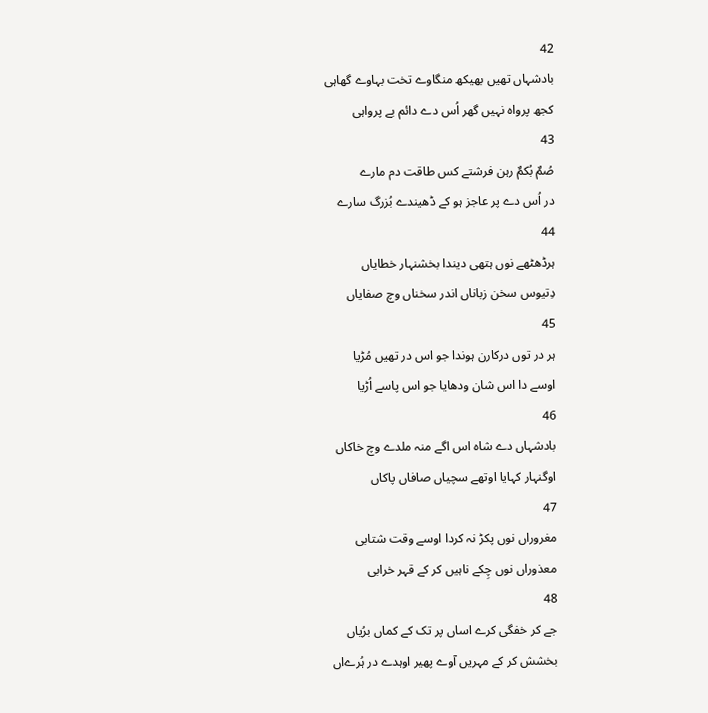42
بادشہاں تھیں بھیکھ منگاوے تخت بہاوے گھاہی
کجھ پرواہ نہیں گھر اُس دے دائم بے پرواہی
43
صُمٌ بُکمٌ رہن فرشتے کس طاقت دم مارے
در اُس دے پر عاجز ہو کے ڈھیندے بُزرگ سارے
44
ہرڈھٹھے نوں ہتھی دیندا بخشنہار خطایاں
دِتیوس سخن زباناں اندر سخناں وچ صفایاں
45
ہر در توں درکارن ہوندا جو اس در تھیں مُڑیا
اوسے دا اس شان ودھایا جو اس پاسے اُڑیا
46
بادشہاں دے شاہ اس اگے منہ ملدے وچ خاکاں
اوگنہار کہایا اوتھے سچیاں صافاں پاکاں
47
مغروراں نوں پکڑ نہ کردا اوسے وقت شتابی
معذوراں نوں چِکے ناہیں کر کے قہر خرابی
48
جے کر خفگی کرے اساں پر تک کے کماں برُیاں
بخشش کر کے مہریں آوے پھیر اوہدے در ہُرےاں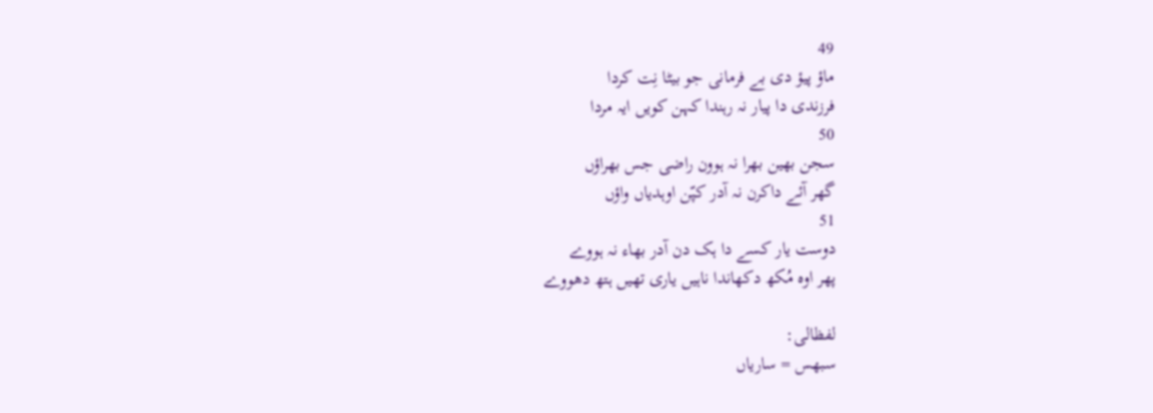49
ماؤ پیؤ دی بے فرمانی جو بیٹا نِت کردا
فرزندی دا پیار نہ رہندا کہن کویں ایہ مردا
50
سجن بھین بھرا نہ ہوون راضی جس بھراؤں
گھر آئے داکرن نہ آدر کپّن اوہدیاں واؤں
51
دوست یار کسے دا ہک دن آدر بھاء نہ ہووے
پھر اوہ مُکھ دکھاندا ناہیں یاری تھیں ہتھ دھووے

لفظالی:
سبھس = ساریاں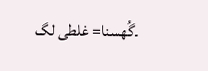۔گُھسنا= غلطی لگ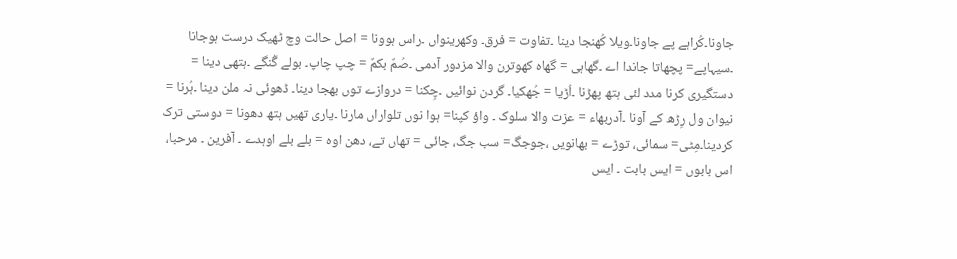جاونا۔کُراہے پے جاونا۔ویلا کُھنجا دینا ۔تفاوت = فرق۔ وکھرینواں ۔راس ہوونا = اصل حالت وچ ٹھیک درست ہوجانا ۔سیہاپے= پچھاتا جاندا اے ۔گھاہی = گھاہ کھوترن والا مزدور آدمی ۔صُمٌ بکمٌ = چپ چاپ۔ بولے گُنگے ۔ہتھی دینا = دستگیری کرنا مدد لئی ہتھ پھڑنا ۔اُڑیا = جُھکیا۔ گردن نوائیں ۔چِکنا = دروازے توں بھجا دینا۔ ڈھوئی نہ ملن دینا ۔ہُرنا = نیوان ول رِڑھ کے آونا ۔آدربھاء = عزت والا سلوک ۔ واؤ کپنا= ہوا نوں تلواراں مارنا ۔یاری تھیں ہتھ دھونا = دوستی ترک کردینا۔مِٹی= سمائی، توڑے = بھانویں ،جوجگ= سب جگ، جائی = تھاں تے، دھن اوہ = بلے بلے اوہدے ۔ آفرین ۔ مرحبا، اس بابوں = ایس بابت ۔ ایس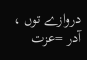دروازے توں ، آدر =عزت